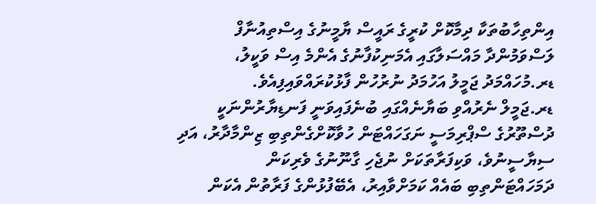އިންތިހާބުތަކާ ދިމާކޮށް ކުރީގެ ރައީސް ޔާމީނުގެ އިސްތިއުނާފް ލަސްވަމުންދާ މައްސަލާގައި އެމަނިކުފާނުގެ އެންމެ އިސް ވަކީލު، ޑރ.މުހައްމަދު ޖަމީލު އަހުމަދު ނުރުހުން ފާޅުކުރައްވައިފިއެވެ.
ޑރ.ޖަމީލް ނެރުއްވި ބަޔާނެއްގައި ބުނެފައިވަނީ ފަނޑިޔާރުންނަކީ ދުސްތޫރުގެ ސްޕްރިމަސީ ނަގަހައްޓަން ހުވާކޮށްގެންތިބި ޒިންމާދާރު، އަދި ސިޔާސީނުވެ، ވަކިފަރާތަކަށް ނުޖެހި ގާނޫނުގެ ވެރިކަން ދަމަހައްޓަންތިބި ބައެއް ކަމަށްވާއިރު، އެބޭފުޅުންގެ ފަރާތުން އެކަން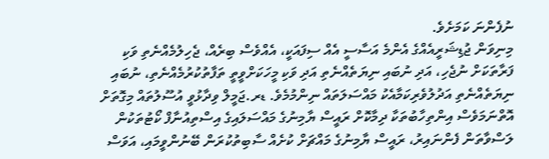ނުފެންނަ ކަމަށެވެ.
މިނިވަން ޖުޑިޝަރީއެއްގެ އެންމެ އަސާސީ އެއް ސިފައަކީ، އެއްވެސް ބިރެއް، ޖެހިލުމެއްނެތި ވަކި ފަރާތަކަށް ނުޖެހި، އަދި ނުބައި ނިޔަތެއްނެތި އަދި ވަކި މީހަކަށްވީތީ ތަފާތުކުރުމެއްނެތި، ނުބައި ނިޔަތެއްނެތި އަދުލުވެރިކަމާއެކު މައްސަލަތައް ނިންމުމެވެ. ޑރ.ޖަމީލް ވިދާޅުވީ އުސޫލުތައް މިގޮތަށް އޮތްނަމަވެސް އިންތިހާބުތަކާ ދިމާކޮށް ރައީސް ޔާމިނުގެ މައްސަލައިގެ އިސްތިއުނާފް ކޯޓުތަކުން ލަސްވާތަން ފެންނައިރު، ރައީސް ޔާމިނުގެ މައްޗަށް ކުށެއް ސާބިތުކުރަން ބޭނުންވީމައި، އަވަސް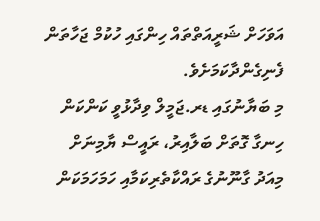އަވަހަށް ޝަރީއަތްތައް ހިންގައި ހުކުމް ޖަހާތަން ފެނިގެންދާކަމަށެވެ.
މި ބަޔާނުގައި ޑރ.ޖަމީލް ވިދާޅުވީ ކަންކަން ހިނގާ ގޮތަށް ބަލާއިރު، ރައީސް ޔާމިނަށް މިއަދު ގާނޫނުގެ ރައްކާތެރިކަމާއި ހަމަހަމަކަން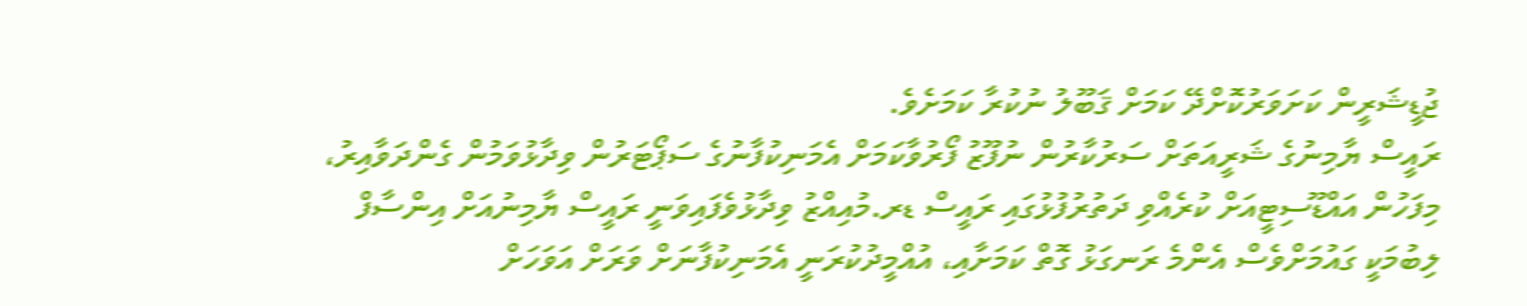ޖުޑީޝަރީން ކަށަވަރުކޮށްދޭ ކަމަށް ޤަބޫލު ނުކުރާ ކަމަށެވެ.
ރައީސް ޔާމިނުގެ ޝަރީއަތަށް ސަރުކާރުން ނުފޫޒު ފޯރުވާކަމަށް އެމަނިކުފާނުގެ ސަޕޯޓަރުން ވިދާޅުވަމުން ގެންދަވާއިރު، މިފަހުން އައްޑޫސިޓީއަށް ކުރެއްވި ދަތުރުފުޅުގައި ރައީސް ޑރ.މުއިއްޒު ވިދާޅުވެފައިވަނީ ރައީސް ޔާމިނުއަށް އިންސާފް ލިބުމަކީ ގައުމަށްވެސް އެންމެ ރަނގަޅު ގޮތް ކަމަށާއި، އުއްމީދުކުރަނީ އެމަނިކުފާނަށް ވަރަށް އަވަހަށް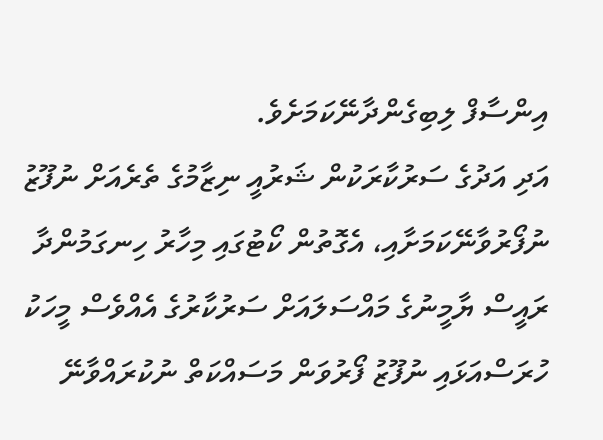އިންސާފް ލިބިގެންދާނޭކަމަށެވެ.
އަދި އަދުގެ ސަރުކާރަކުން ޝަރުއީ ނިޒާމުގެ ތެރެއަށް ނުފޫޒު ނުފޯރުވާނޭކަމަށާއި، އެގޮތުން ކޯޓުގައި މިހާރު ހިނގަމުންދާ ރައީސް ޔާމީނުގެ މައްސަލައަށް ސަރުކާރުގެ އެއްވެސް މީހަކު ހުރަސްއަޅައި ނުފޫޒު ފޯރުވަން މަސައްކަތް ނުކުރައްވާނޭ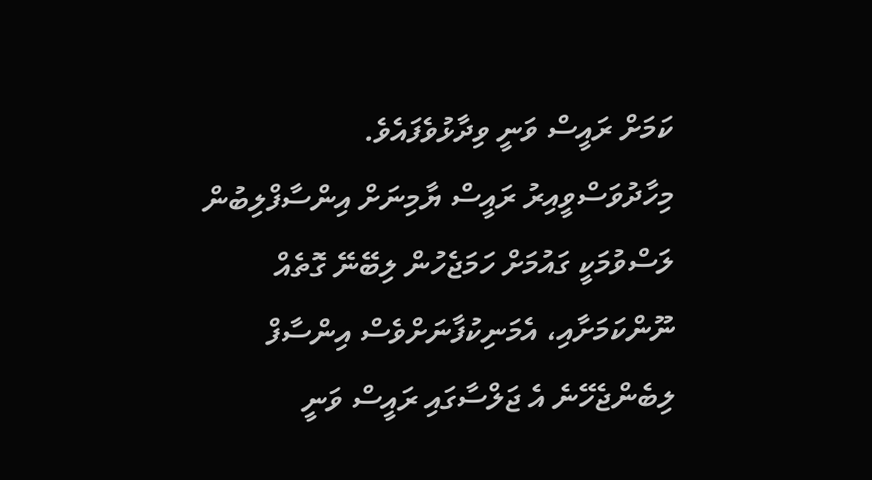ކަމަށް ރައީސް ވަނީ ވިދާޅުވެފައެވެ.
މިހާދުވަސްވީއިރު ރައީސް ޔާމިނަށް އިންސާފްލިބުން ލަސްވުމަކީ ގައުމަށް ހަމަޖެހުން ލިބޭނޭ ގޮތެއް ނޫންކަމަށާއި، އެމަނިކުފާނަށްވެސް އިންސާފް ލިބެންޖެހޭނެ އެ ޖަލްސާގައި ރައީސް ވަނީ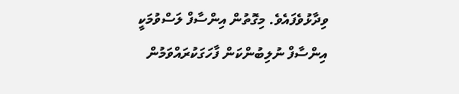ވިދާޅުވެފައެވެ. މިގޮތުން އިންސާފް ލަސްވުމަކީ އިންސާފް ނުލިބުންކަން ފާހަގަކުރައްވަމުން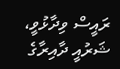ރައީސް ވިދާޅުވީ، ޝަރުއީ ދާއިރާގެ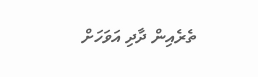ތެރެއިން ދާދި އަވަހަށް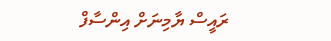ރައީސް ޔާމިނަށް އިންސާފް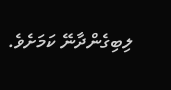ލިބިގެންދާނޭ ކަމަށެވެ.